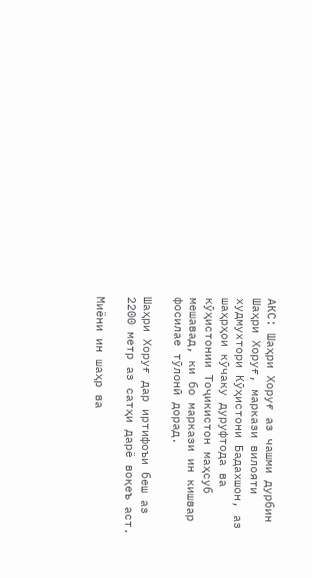АКС: Шаҳри Хоруғ аз чашми дурбин
Шаҳри Хоруғ, маркази вилояти худмухтори Кӯҳистони Бадахшон, аз шаҳрҳои кӯчаку дуруфтода ва кӯҳистонии Тоҷикистон маҳсуб мешавад, ки бо маркази ин кишвар фосилае тӯлонӣ дорад.

Шаҳри Хоруғ дар иртифоъи беш аз 2200 метр аз сатҳи дарё воқеъ аст.

Миёни ин шаҳр ва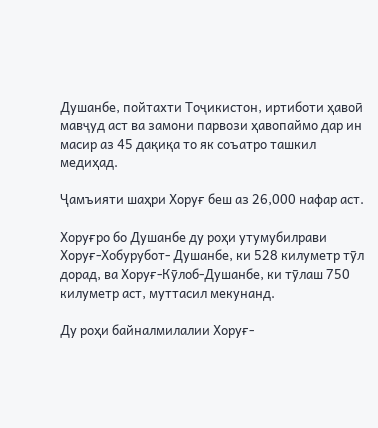Душанбе, пойтахти Тоҷикистон, иртиботи ҳавоӣ мавҷуд аст ва замони парвози ҳавопаймо дар ин масир аз 45 дақиқа то як соъатро ташкил медиҳад.

Ҷамъияти шаҳри Хоруғ беш аз 26,000 нафар аст.

Хоруғро бо Душанбе ду роҳи утумубилрави Хоруғ-Хобурубот- Душанбе, ки 528 килуметр тӯл дорад, ва Хоруғ-Кӯлоб-Душанбе, ки тӯлаш 750 килуметр аст, муттасил мекунанд.

Ду роҳи байналмилалии Хоруғ-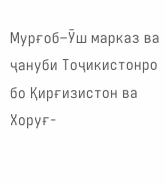Мурғоб–Ӯш марказ ва ҷануби Тоҷикистонро бо Қирғизистон ва Хоруғ-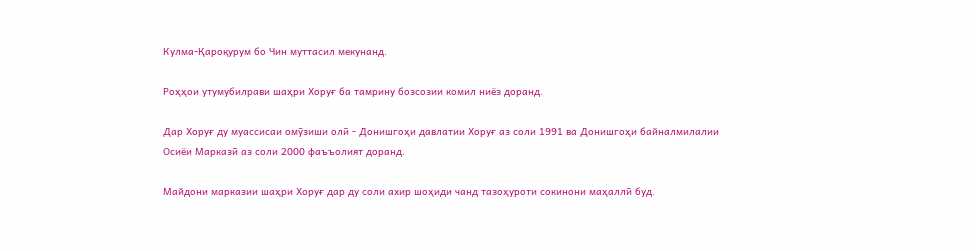Кулма-Қароқурум бо Чин муттасил мекунанд.

Роҳҳои утумубилрави шаҳри Хоруғ ба тамрину бозсозии комил ниёз доранд.

Дар Хоруғ ду муассисаи омӯзиши олӣ - Донишгоҳи давлатии Хоруғ аз соли 1991 ва Донишгоҳи байналмилалии Осиёи Марказӣ аз соли 2000 фаъъолият доранд.

Майдони марказии шаҳри Хоруғ дар ду соли ахир шоҳиди чанд тазоҳуроти сокинони маҳаллӣ буд.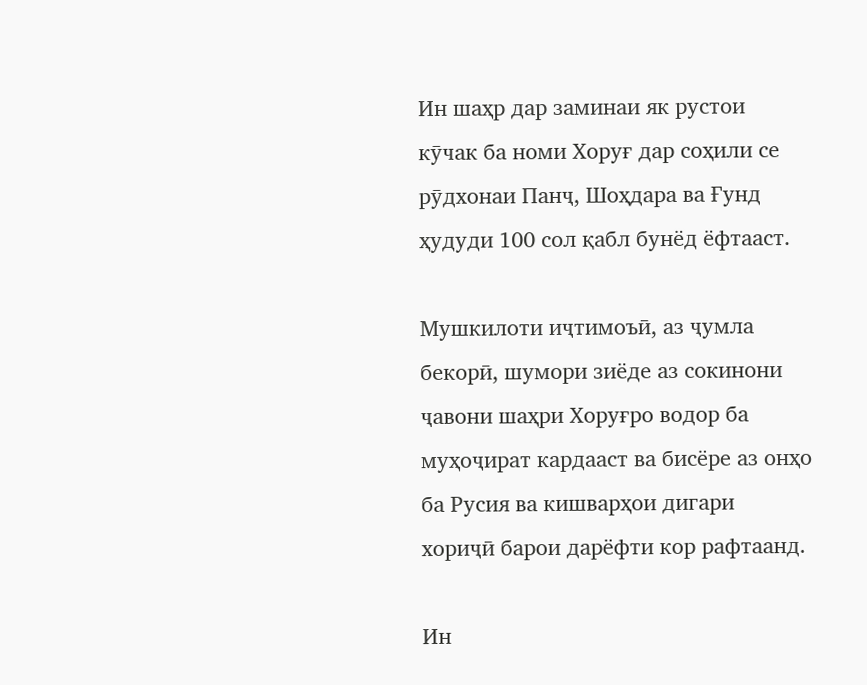Ин шаҳр дар заминаи як рустои кӯчак ба номи Хоруғ дар соҳили се рӯдхонаи Панҷ, Шоҳдара ва Ғунд ҳудуди 100 сол қабл бунёд ёфтааст.

Мушкилоти иҷтимоъӣ, аз ҷумла бекорӣ, шумори зиёде аз сокинони ҷавони шаҳри Хоруғро водор ба муҳоҷират кардааст ва бисёре аз онҳо ба Русия ва кишварҳои дигари хориҷӣ барои дарёфти кор рафтаанд.

Ин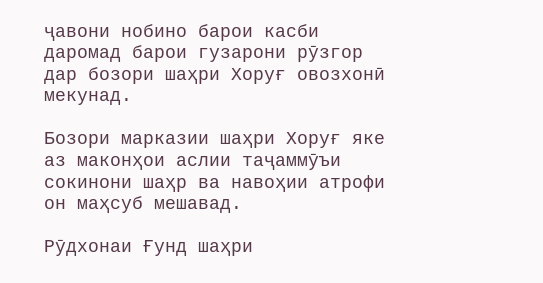ҷавони нобино барои касби даромад барои гузарони рӯзгор дар бозори шаҳри Хоруғ овозхонӣ мекунад.

Бозори марказии шаҳри Хоруғ яке аз маконҳои аслии таҷаммӯъи сокинони шаҳр ва навоҳии атрофи он маҳсуб мешавад.

Рӯдхонаи Ғунд шаҳри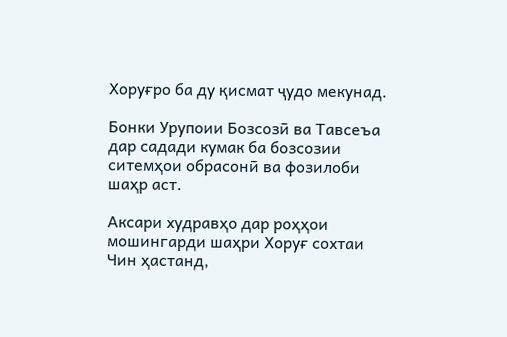Хоруғро ба ду қисмат ҷудо мекунад.

Бонки Урупоии Бозсозӣ ва Тавсеъа дар садади кумак ба бозсозии ситемҳои обрасонӣ ва фозилоби шаҳр аст.

Аксари худравҳо дар роҳҳои мошингарди шаҳри Хоруғ сохтаи Чин ҳастанд,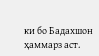ки бо Бадахшон ҳаммарз аст.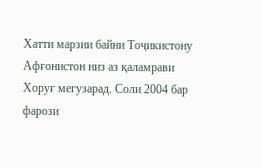Хатти марзии байни Тоҷикистону Афғонистон низ аз қаламрави Хоруғ мегузарад. Соли 2004 бар фарози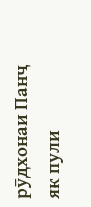рӯдхонаи Панҷ як пули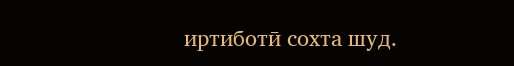иртиботӣ сохта шуд.